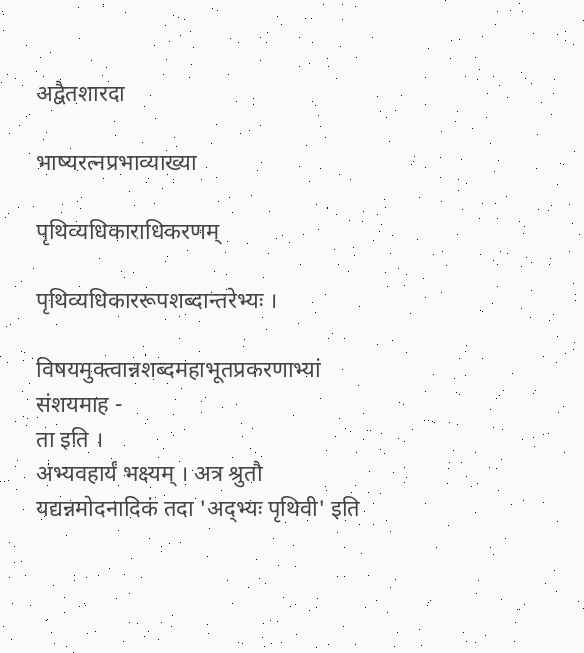अद्वैतशारदा

भाष्यरत्नप्रभाव्याख्या

पृथिव्यधिकाराधिकरणम्

पृथिव्यधिकाररूपशब्दान्तरेभ्यः ।

विषयमुक्त्वान्नशब्दमहाभूतप्रकरणाभ्यां संशयमाह -
ता इति ।
अभ्यवहार्यं भक्ष्यम् । अत्र श्रुतौ यद्यन्नमोदनादिकं तदा 'अद्भ्यः पृथिवी' इति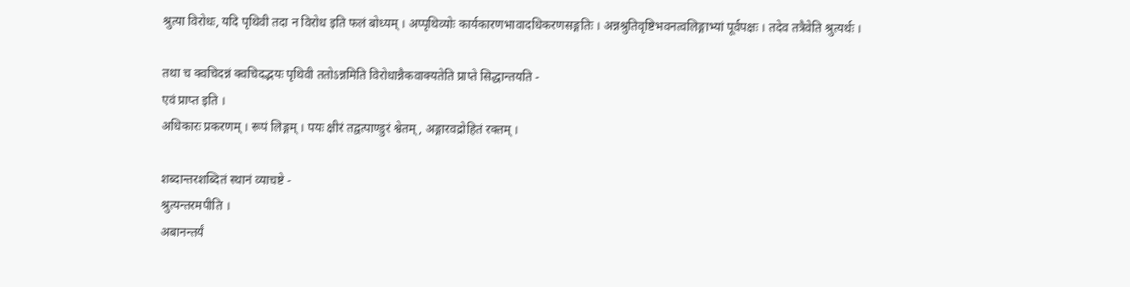श्रुत्या विरोधः, यदि पृथिवी तदा न विरोध इति फलं बोध्यम् । अप्पृथिव्योः कार्यकारणभावादधिकरणसङ्गतिः । अन्नश्रुतिवृष्टिभवनत्वलिङ्गाभ्यां पूर्वपक्षः । तदेव तत्रैवेति श्रुत्यर्थः ।

तथा च क्वचिदन्नं क्वचिदद्भयः पृथिवी ततोऽन्नमिति विरोधान्नैकवाक्यतेति प्राप्ते सिद्धान्तयति -
एवं प्राप्त इति ।
अधिकारः प्रकरणम् । रूपं लिङ्गम् । पयः क्षीरं तद्वत्पाण्डुरं श्वेतम् , अङ्गारवद्रोहितं रक्तम् ।

शब्दान्तरशब्दितं स्थानं व्याचष्टे -
श्रुत्यन्तरमपीति ।
अबानन्तर्यं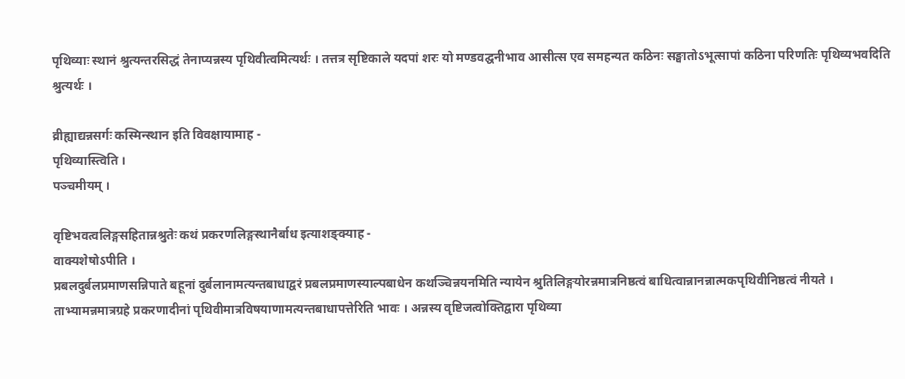पृथिव्याः स्थानं श्रुत्यन्तरसिद्धं तेनाप्यन्नस्य पृथिवीत्वमित्यर्थः । तत्तत्र सृष्टिकाले यदपां शरः यो मण्डवद्घनीभाव आसीत्स एव समहन्यत कठिनः सङ्घातोऽभूत्सापां कठिना परिणतिः पृथिव्यभवदिति श्रुत्यर्थः ।

व्रीह्याद्यन्नसर्गः कस्मिन्स्थान इति विवक्षायामाह -
पृथिव्यास्त्विति ।
पञ्चमीयम् ।

वृष्टिभवत्वलिङ्गसहितान्नश्रुतेः कथं प्रकरणलिङ्गस्थानैर्बाध इत्याशङ्क्याह -
वाक्यशेषोऽपीति ।
प्रबलदुर्बलप्रमाणसन्निपाते बहूनां दुर्बलानामत्यन्तबाधाद्वरं प्रबलप्रमाणस्याल्पबाधेन कथञ्चिन्नयनमिति न्यायेन श्रुतिलिङ्गयोरन्नमात्रनिष्ठत्वं बाधित्वान्नानन्नात्मकपृथिवीनिष्ठत्वं नीयते । ताभ्यामन्नमात्रग्रहे प्रकरणादीनां पृथिवीमात्रविषयाणामत्यन्तबाधापत्तेरिति भावः । अन्नस्य वृष्टिजत्वोक्तिद्वारा पृथिव्या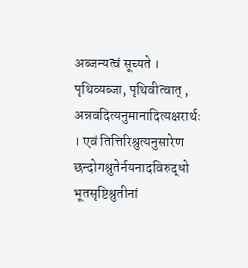अब्जन्यत्वं सूच्यते । पृथिव्यब्जा, पृथिवीत्वात् , अन्नवदित्यनुमानादित्यक्षरार्थः । एवं तित्तिरिश्रुत्यनुसारेण छन्दोगश्रुतेर्नयनादविरुद्धो भूतसृष्टिश्रुतीनां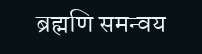ब्रह्मणि समन्वय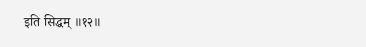इति सिद्धम् ॥१२॥